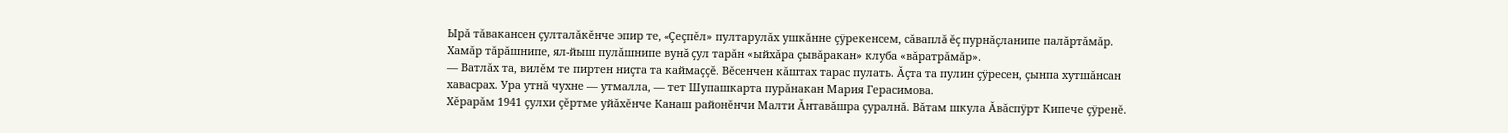Ырă тăвакансен çулталăкĕнче эпир те, «Çеçпĕл» пултарулăх ушкăнне çÿрекенсем, сăваплă ĕç пурнăçланипе палăртăмăр. Хамăр тăрăшнипе, ял-йыш пулăшнипе вунă çул тарăн «ыйхăра çывăракан» клуба «вăратрăмăр».
— Ватлăх та, вилĕм те пиртен ниçта та каймаççĕ. Вĕсенчен кăштах тарас пулать. Ăçта та пулин çÿресен, çынпа хутшăнсан хавасрах. Ура утнă чухне — утмалла, — тет Шупашкарта пурăнакан Мария Герасимова.
Хĕрарăм 1941 çулхи çĕртме уйăхĕнче Канаш районĕнчи Малти Ăнтавăшра çуралнă. Вăтам шкула Ăвăспÿрт Кипече çÿренĕ.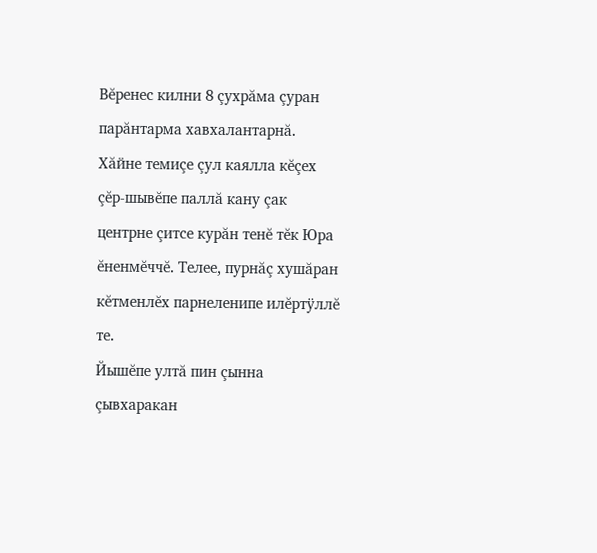Вĕренес килни 8 çухрăма çуран парăнтарма хавхалантарнă.
Хăйне темиçе çул каялла кĕçех çĕр-шывĕпе паллă кану çак центрне çитсе курăн тенĕ тĕк Юра ĕненмĕччĕ. Телее, пурнăç хушăран кĕтменлĕх парнеленипе илĕртÿллĕ те.
Йышĕпе ултă пин çынна çывхаракан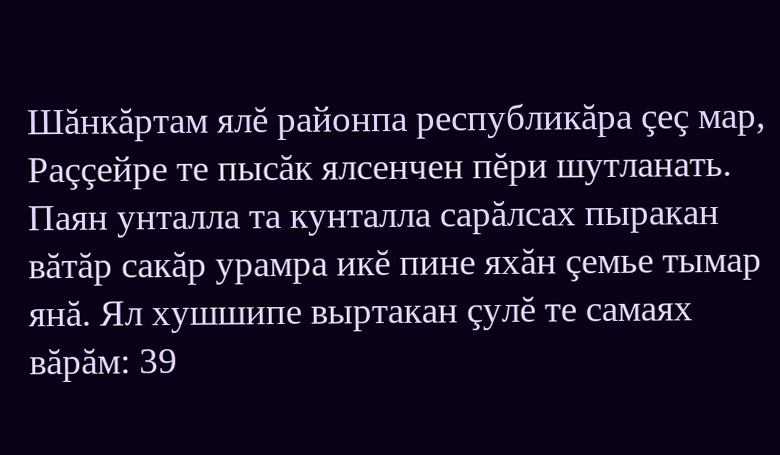Шăнкăртам ялĕ районпа республикăра çеç мар, Раççейре те пысăк ялсенчен пĕри шутланать. Паян унталла та кунталла сарăлсах пыракан вăтăр сакăр урамра икĕ пине яхăн çемье тымар янă. Ял хушшипе выртакан çулĕ те самаях вăрăм: 39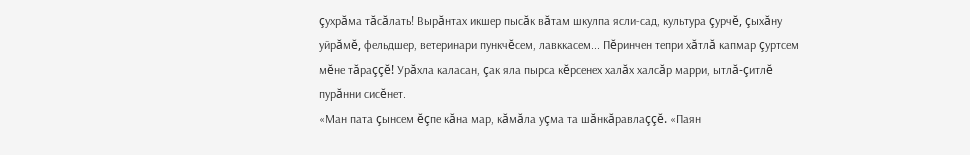çухрăма тăсăлать! Вырăнтах икшер пысăк вăтам шкулпа ясли-сад, культура çурчĕ, çыхăну уйрăмĕ, фельдшер, ветеринари пункчĕсем, лавккасем... Пĕринчен тепри хăтлă капмар çуртсем мĕне тăраççĕ! Урăхла каласан, çак яла пырса кĕрсенех халăх халсăр марри, ытлă-çитлĕ пурăнни сисĕнет.
«Ман пата çынсем ĕçпе кăна мар, кăмăла уçма та шăнкăравлаççĕ. «Паян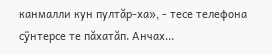канмалли кун пултăр-ха», - тесе телефона сÿнтерсе те пăхатăп. Анчах...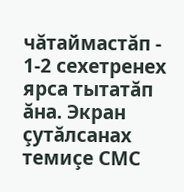чăтаймастăп - 1-2 сехетренех ярса тытатăп ăна. Экран çутăлсанах темиçе СМС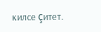килсе çитет.